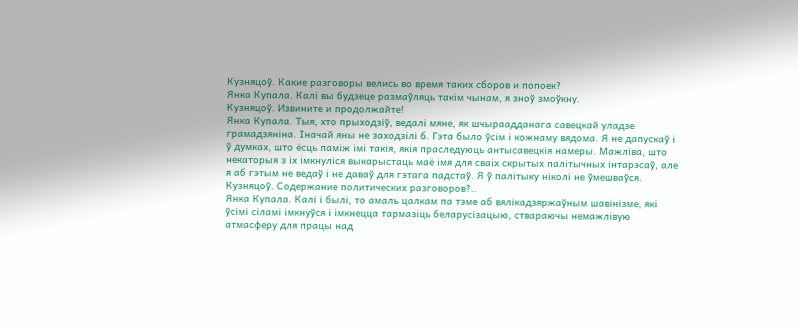Кузняцоў. Какие разговоры велись во время таких сборов и попоек?
Янка Купала. Калі вы будзеце размаўляць такім чынам, я зноў змоўкну.
Кузняцоў. Извините и продолжайте!
Янка Купала. Тыя, хто прыходзіў, ведалі мяне, як шчыраадданага савецкай уладзе грамадзяніна. Іначай яны не заходзілі б. Гэта было ўсім і кожнаму вядома. Я не дапускаў і ў думках, што ёсць паміж імі такія, якія праследуюць антысавецкія намеры. Мажліва, што некаторыя з іх імкнуліся выкарыстаць маё імя для сваіх скрытых палітычных інтарэсаў, але я аб гэтым не ведаў і не даваў для гэтага падстаў. Я ў палітыку ніколі не ўмешваўся.
Кузняцоў. Содержание политических разговоров?..
Янка Купала. Калі і былі, то амаль цалкам па тэме аб вялікадзяржаўным шавінізме, які ўсімі сіламі імкнуўся і імкнецца тармазіць беларусізацыю, ствараючы немажлівую атмасферу для працы над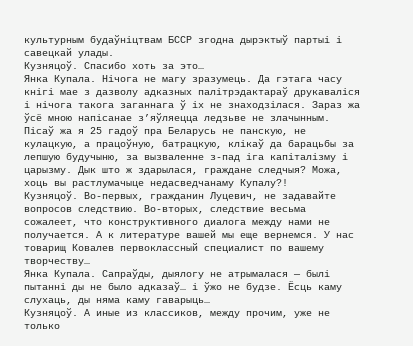культурным будаўніцтвам БССР згодна дырэктыў партыі і савецкай улады.
Кузняцоў. Спасибо хоть за это…
Янка Купала. Нічога не магу зразумець. Да гэтага часу кнігі мае з дазволу адказных палітрэдактараў друкаваліся і нічога такога заганнага ў іх не знаходзілася. Зараз жа ўсё мною напісанае з’яўляецца ледзьве не злачынным. Пісаў жа я 25 гадоў пра Беларусь не панскую, не кулацкую, а працоўную, батрацкую, клікаў да барацьбы за лепшую будучыню, за вызваленне з-пад іга капіталізму і царызму. Дык што ж здарылася, граждане следчыя? Можа, хоць вы растлумачыце недасведчанаму Купалу?!
Кузняцоў. Во-первых, гражданин Луцевич, не задавайте вопросов следствию. Во-вторых, следствие весьма сожалеет, что конструктивного диалога между нами не получается. А к литературе вашей мы еще вернемся. У нас товарищ Ковалев первоклассный специалист по вашему творчеству…
Янка Купала. Сапраўды, дыялогу не атрымалася — былі пытанні ды не было адказаў… і ўжо не будзе. Ёсць каму слухаць, ды няма каму гаварыць…
Кузняцоў. А иные из классиков, между прочим, уже не только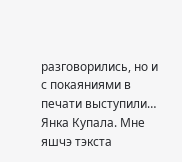разговорились, но и с покаяниями в печати выступили…
Янка Купала. Мне яшчэ тэкста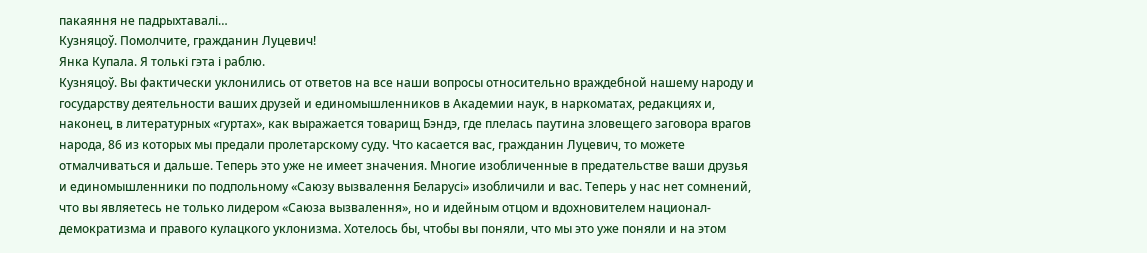пакаяння не падрыхтавалі…
Кузняцоў. Помолчите, гражданин Луцевич!
Янка Купала. Я толькі гэта і раблю.
Кузняцоў. Вы фактически уклонились от ответов на все наши вопросы относительно враждебной нашему народу и государству деятельности ваших друзей и единомышленников в Академии наук, в наркоматах, редакциях и, наконец, в литературных «гуртах», как выражается товарищ Бэндэ, где плелась паутина зловещего заговора врагов народа, 86 из которых мы предали пролетарскому суду. Что касается вас, гражданин Луцевич, то можете отмалчиваться и дальше. Теперь это уже не имеет значения. Многие изобличенные в предательстве ваши друзья и единомышленники по подпольному «Саюзу вызвалення Беларусі» изобличили и вас. Теперь у нас нет сомнений, что вы являетесь не только лидером «Саюза вызвалення», но и идейным отцом и вдохновителем национал-демократизма и правого кулацкого уклонизма. Хотелось бы, чтобы вы поняли, что мы это уже поняли и на этом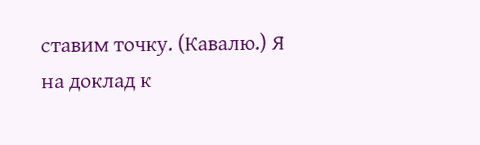ставим точку. (Кавалю.) Я на доклад к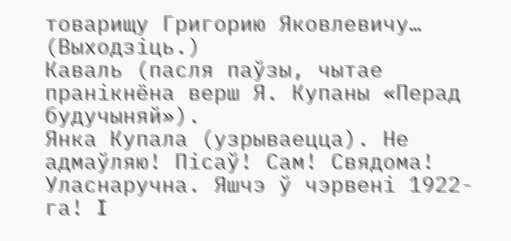товарищу Григорию Яковлевичу… (Выходзіць.)
Каваль (пасля паўзы, чытае пранікнёна верш Я. Купаны «Перад будучыняй»).
Янка Купала (узрываецца). Не адмаўляю! Пісаў! Сам! Свядома! Уласнаручна. Яшчэ ў чэрвені 1922-га! I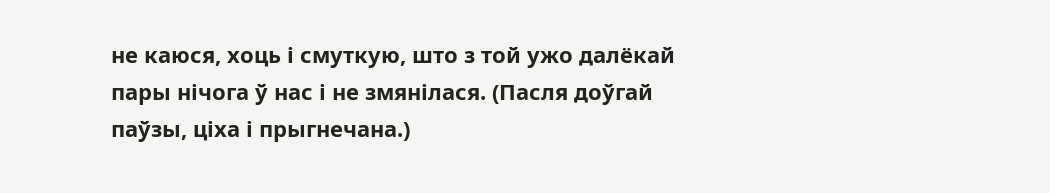не каюся, хоць і смуткую, што з той ужо далёкай пары нічога ў нас і не змянілася. (Пасля доўгай паўзы, ціха і прыгнечана.)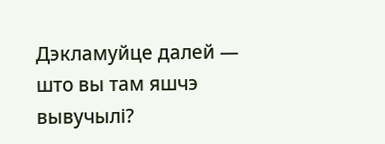Дэкламуйце далей — што вы там яшчэ вывучылі?